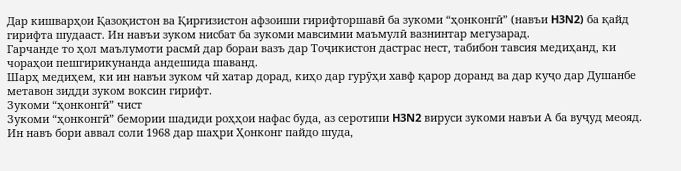Дар кишварҳои Қазоқистон ва Қирғизистон афзоиши гирифторшавӣ ба зукоми “ҳонконгӣ” (навъи H3N2) ба қайд гирифта шудааст. Ин навъи зуком нисбат ба зукоми мавсимии маъмулӣ вазнинтар мегузарад.
Гарчанде то ҳол маълумоти расмӣ дар бораи вазъ дар Тоҷикистон дастрас нест, табибон тавсия медиҳанд, ки чораҳои пешгирикунанда андешида шаванд.
Шарҳ медиҳем, ки ин навъи зуком чӣ хатар дорад, киҳо дар гурӯҳи хавф қарор доранд ва дар куҷо дар Душанбе метавон зидди зуком воксин гирифт.
Зукоми “ҳонконгӣ” чист
Зукоми “ҳонконгӣ” бемории шадиди роҳҳои нафас буда, аз серотипи H3N2 вируси зукоми навъи А ба вуҷуд меояд. Ин навъ бори аввал соли 1968 дар шаҳри Ҳонконг пайдо шуда,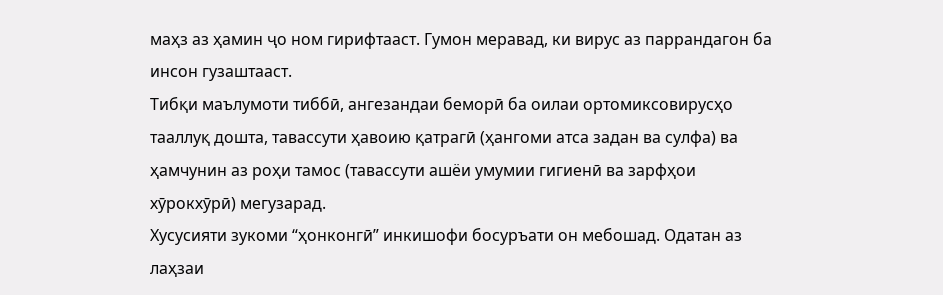маҳз аз ҳамин ҷо ном гирифтааст. Гумон меравад, ки вирус аз паррандагон ба инсон гузаштааст.
Тибқи маълумоти тиббӣ, ангезандаи беморӣ ба оилаи ортомиксовирусҳо тааллуқ дошта, тавассути ҳавоию қатрагӣ (ҳангоми атса задан ва сулфа) ва ҳамчунин аз роҳи тамос (тавассути ашёи умумии гигиенӣ ва зарфҳои хӯрокхӯрӣ) мегузарад.
Хусусияти зукоми “ҳонконгӣ” инкишофи босуръати он мебошад. Одатан аз лаҳзаи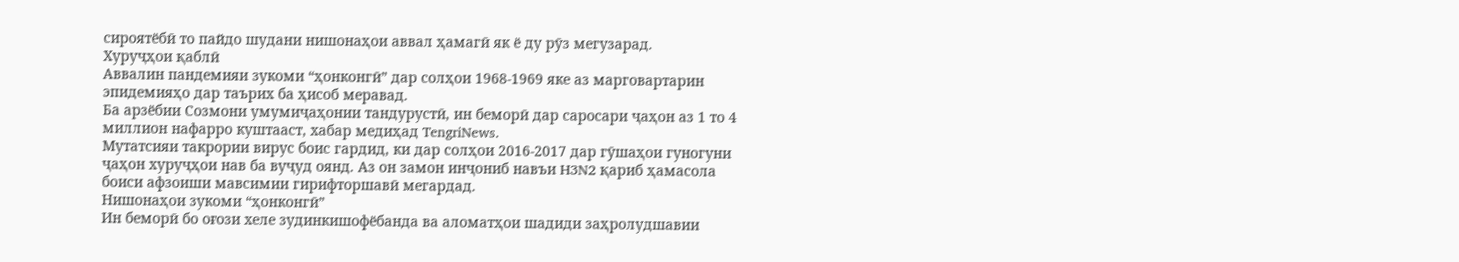сироятёбӣ то пайдо шудани нишонаҳои аввал ҳамагӣ як ё ду рӯз мегузарад.
Хуруҷҳои қаблӣ
Аввалин пандемияи зукоми “ҳонконгӣ” дар солҳои 1968-1969 яке аз марговартарин эпидемияҳо дар таърих ба ҳисоб меравад.
Ба арзёбии Созмони умумиҷаҳонии тандурустӣ, ин беморӣ дар саросари ҷаҳон аз 1 то 4 миллион нафарро куштааст, хабар медиҳад TengriNews.
Мутатсияи такрории вирус боис гардид, ки дар солҳои 2016-2017 дар гӯшаҳои гуногуни ҷаҳон хуруҷҳои нав ба вуҷуд оянд. Аз он замон инҷониб навъи H3N2 қариб ҳамасола боиси афзоиши мавсимии гирифторшавӣ мегардад.
Нишонаҳои зукоми “ҳонконгӣ”
Ин беморӣ бо оғози хеле зудинкишофёбанда ва аломатҳои шадиди заҳролудшавии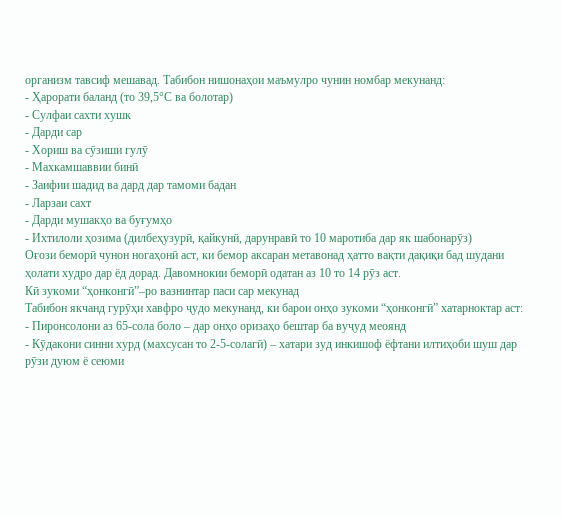организм тавсиф мешавад. Табибон нишонаҳои маъмулро чунин номбар мекунанд:
- Ҳарорати баланд (то 39,5°С ва болотар)
- Сулфаи сахти хушк
- Дарди сар
- Хориш ва сӯзиши гулӯ
- Махкамшаввии бинӣ
- Заифии шадид ва дард дар тамоми бадан
- Ларзаи сахт
- Дарди мушакҳо ва буғумҳо
- Ихтилоли ҳозима (дилбеҳузурӣ, қайкунӣ, дарунравӣ то 10 маротиба дар як шабонарӯз)
Оғози беморӣ чунон ногаҳонӣ аст, ки бемор аксаран метавонад ҳатто вақти дақиқи бад шудани ҳолати худро дар ёд дорад. Давомнокии беморӣ одатан аз 10 то 14 рӯз аст.
Кӣ зукоми “ҳонконгӣ”–ро вазнинтар паси сар мекунад
Табибон якчанд гурӯҳи хавфро ҷудо мекунанд, ки барои онҳо зукоми “ҳонконгӣ” хатарноктар аст:
- Пиронсолони аз 65-сола боло – дар онҳо оризаҳо бештар ба вуҷуд меоянд
- Кӯдакони синни хурд (махсусан то 2-5-солагӣ) – хатари зуд инкишоф ёфтани илтиҳоби шуш дар рӯзи дуюм ё сеюми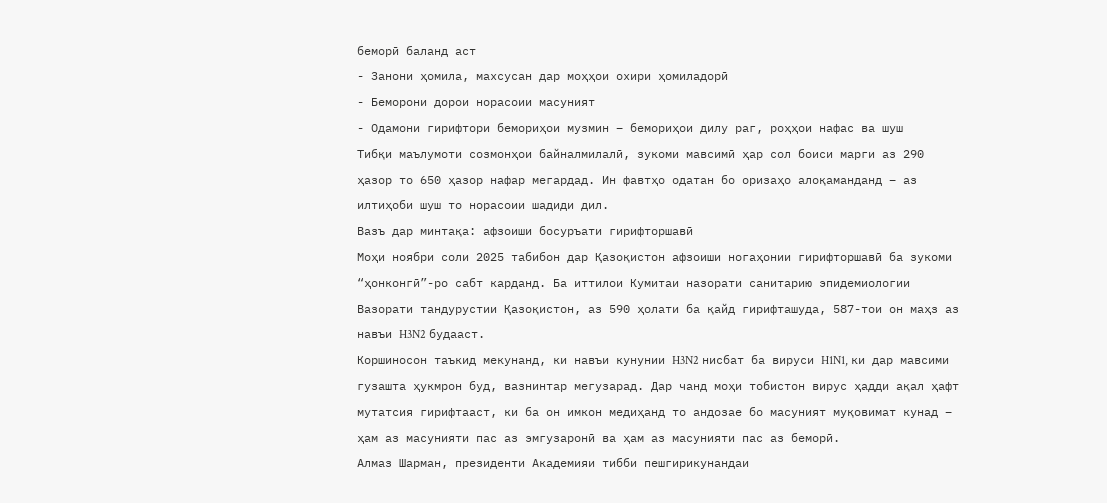беморӣ баланд аст
- Занони ҳомила, махсусан дар моҳҳои охири ҳомиладорӣ
- Беморони дорои норасоии масуният
- Одамони гирифтори бемориҳои музмин – бемориҳои дилу раг, роҳҳои нафас ва шуш
Тибқи маълумоти созмонҳои байналмилалӣ, зукоми мавсимӣ ҳар сол боиси марги аз 290 ҳазор то 650 ҳазор нафар мегардад. Ин фавтҳо одатан бо оризаҳо алоқаманданд – аз илтиҳоби шуш то норасоии шадиди дил.
Вазъ дар минтақа: афзоиши босуръати гирифторшавӣ
Моҳи ноябри соли 2025 табибон дар Қазоқистон афзоиши ногаҳонии гирифторшавӣ ба зукоми “ҳонконгӣ”-ро сабт карданд. Ба иттилои Кумитаи назорати санитарию эпидемиологии Вазорати тандурустии Қазоқистон, аз 590 ҳолати ба қайд гирифташуда, 587-тои он маҳз аз навъи H3N2 будааст.
Коршиносон таъкид мекунанд, ки навъи кунунии H3N2 нисбат ба вируси H1N1, ки дар мавсими гузашта ҳукмрон буд, вазнинтар мегузарад. Дар чанд моҳи тобистон вирус ҳадди ақал ҳафт мутатсия гирифтааст, ки ба он имкон медиҳанд то андозае бо масуният муқовимат кунад – ҳам аз масунияти пас аз эмгузаронӣ ва ҳам аз масунияти пас аз беморӣ.
Алмаз Шарман, президенти Академияи тибби пешгирикунандаи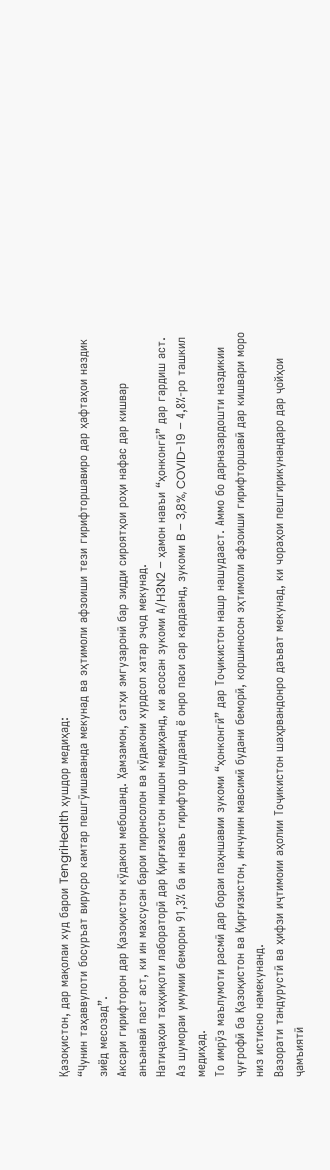Қазоқистон, дар мақолаи худ барои TengriHealth ҳушдор медиҳад:
“Чунин таҳаввулоти босуръат вирусро камтар пешгӯишаванда мекунад ва эҳтимоли афзоиши тези гирифторшавиро дар ҳафтаҳои наздик зиёд месозад”.
Аксари гирифторон дар Қазоқистон кӯдакон мебошанд. Ҳамзамон, сатҳи эмгузаронӣ бар зидди сироятҳои роҳи нафас дар кишвар анъанавӣ паст аст, ки ин махсусан барои пиронсолон ва кӯдакони хурдсол хатар эҷод мекунад.
Натиҷаҳои таҳқиқоти лабораторӣ дар Қирғизистон нишон медиҳанд, ки асосан зукоми А/H3N2 – ҳамон навъи “ҳонконгӣ” дар гардиш аст. Аз шумораи умумии беморон 91,3% ба ин навъ гирифтор шудаанд ё онро паси сар кардаанд, зукоми B – 3,8%, COVID-19 – 4,8%-ро ташкил медиҳад.
То имрӯз маълумоти расмӣ дар бораи паҳншавии зукоми “ҳонконгӣ” дар Тоҷикистон нашр нашудааст. Аммо бо дарназардошти наздикии ҷуғрофӣ ба Қазоқистон ва Қирғизистон, инчунин мавсимӣ будани беморӣ, коршиносон эҳтимоли афзоиши гирифторшавӣ дар кишвари моро низ истисно намекунанд.
Вазорати тандурустӣ ва ҳифзи иҷтимоии аҳолии Тоҷикистон шаҳрвандонро даъват мекунад, ки чораҳои пешгирикунандаро дар ҷойҳои ҷамъиятӣ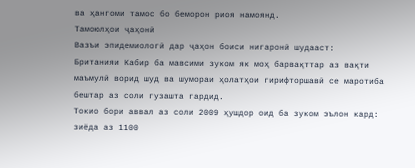ва ҳангоми тамос бо беморон риоя намоянд.
Тамоюлҳои ҷаҳонӣ
Вазъи эпидемиологӣ дар ҷаҳон боиси нигаронӣ шудааст:
Британияи Кабир ба мавсими зуком як моҳ барвақттар аз вақти маъмулӣ ворид шуд ва шумораи ҳолатҳои гирифторшавӣ се маротиба бештар аз соли гузашта гардид.
Токио бори аввал аз соли 2009 ҳушдор оид ба зуком эълон кард: зиёда аз 1100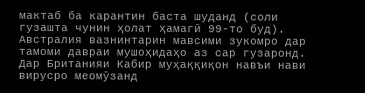мактаб ба карантин баста шуданд (соли гузашта чунин ҳолат ҳамагӣ 99-то буд).
Австралия вазнинтарин мавсими зукомро дар тамоми давраи мушоҳидаҳо аз сар гузаронд.
Дар Британияи Кабир муҳаққиқон навъи нави вирусро меомӯзанд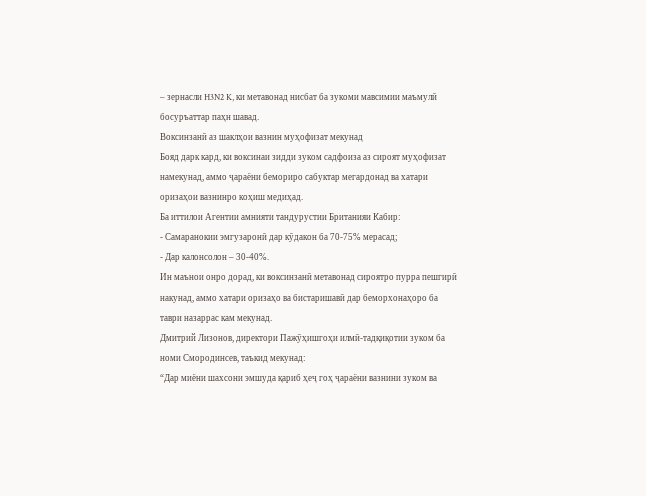– зернасли H3N2 K, ки метавонад нисбат ба зукоми мавсимии маъмулӣ босуръаттар паҳн шавад.
Воксинзанӣ аз шаклҳои вазнин муҳофизат мекунад
Бояд дарк кард, ки воксинаи зидди зуком садфоиза аз сироят муҳофизат намекунад, аммо ҷараёни бемориро сабуктар мегардонад ва хатари оризаҳои вазнинро коҳиш медиҳад.
Ба иттилои Агентии амнияти тандурустии Британияи Кабир:
- Самаранокии эмгузаронӣ дар кӯдакон ба 70-75% мерасад;
- Дар калонсолон – 30-40%.
Ин маънои онро дорад, ки воксинзанӣ метавонад сироятро пурра пешгирӣ накунад, аммо хатари оризаҳо ва бистаришавӣ дар беморхонаҳоро ба таври назаррас кам мекунад.
Дмитрий Лизонов, директори Пажӯҳишгоҳи илмӣ-тадқиқотии зуком ба номи Смородинсев, таъкид мекунад:
“Дар миёни шахсони эмшуда қариб ҳеҷ гоҳ ҷараёни вазнини зуком ва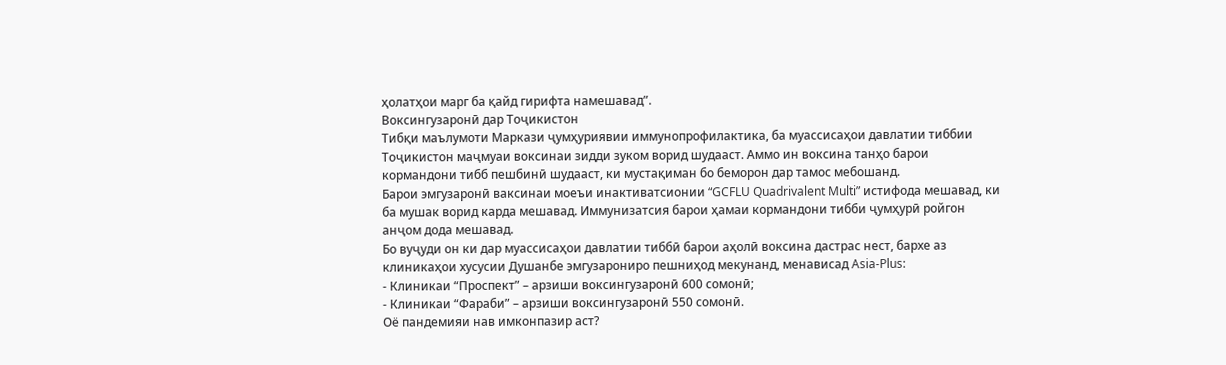ҳолатҳои марг ба қайд гирифта намешавад”.
Воксингузаронӣ дар Тоҷикистон
Тибқи маълумоти Маркази ҷумҳуриявии иммунопрофилактика, ба муассисаҳои давлатии тиббии Тоҷикистон маҷмуаи воксинаи зидди зуком ворид шудааст. Аммо ин воксина танҳо барои кормандони тибб пешбинӣ шудааст, ки мустақиман бо беморон дар тамос мебошанд.
Барои эмгузаронӣ ваксинаи моеъи инактиватсионии “GCFLU Quadrivalent Multi” истифода мешавад, ки ба мушак ворид карда мешавад. Иммунизатсия барои ҳамаи кормандони тибби ҷумҳурӣ ройгон анҷом дода мешавад.
Бо вуҷуди он ки дар муассисаҳои давлатии тиббӣ барои аҳолӣ воксина дастрас нест, бархе аз клиникаҳои хусусии Душанбе эмгузарониро пешниҳод мекунанд, менависад Asia-Plus:
- Клиникаи “Проспект” – арзиши воксингузаронӣ 600 сомонӣ;
- Клиникаи “Фараби” – арзиши воксингузаронӣ 550 сомонӣ.
Оё пандемияи нав имконпазир аст?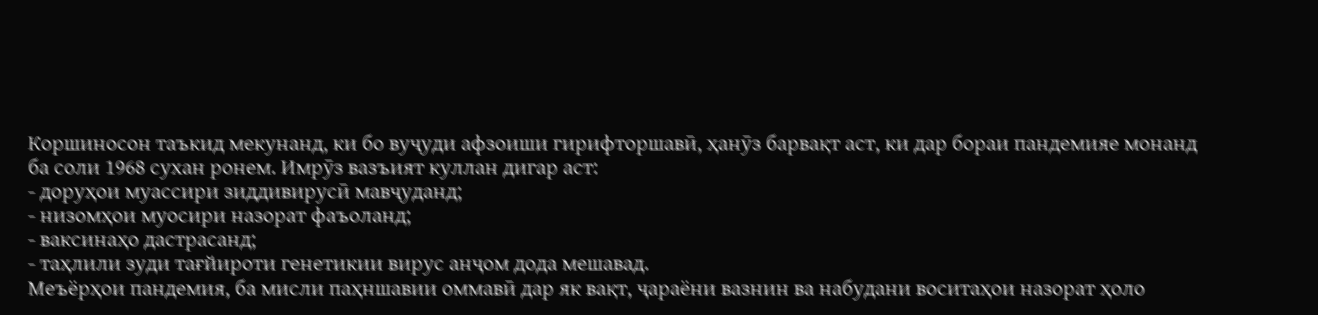Коршиносон таъкид мекунанд, ки бо вуҷуди афзоиши гирифторшавӣ, ҳанӯз барвақт аст, ки дар бораи пандемияе монанд ба соли 1968 сухан ронем. Имрӯз вазъият куллан дигар аст:
- доруҳои муассири зиддивирусӣ мавҷуданд;
- низомҳои муосири назорат фаъоланд;
- ваксинаҳо дастрасанд;
- таҳлили зуди тағйироти генетикии вирус анҷом дода мешавад.
Меъёрҳои пандемия, ба мисли паҳншавии оммавӣ дар як вақт, ҷараёни вазнин ва набудани воситаҳои назорат ҳоло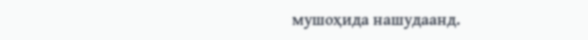мушоҳида нашудаанд.